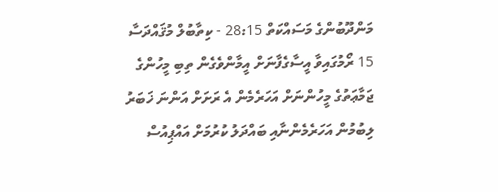މަންދޫބުންގެ މަސައްކަތް 28:15 - ކިތާބުލް މުޤައްދަސާ
15 ރޯމުގައިވާ އީސާގެފާނަށް އީމާންވެގެން ތިބި މީހުންގެ ޖަމާޢަތުގެ މީހުންނަށް އަހަރެމެން އެ ރަށަށް އަންނަ ޚަބަރު ލިބުމުން އަހަރެމެންނާއި ބައްދަލު ކުރުމަށް އައްޕިއުސް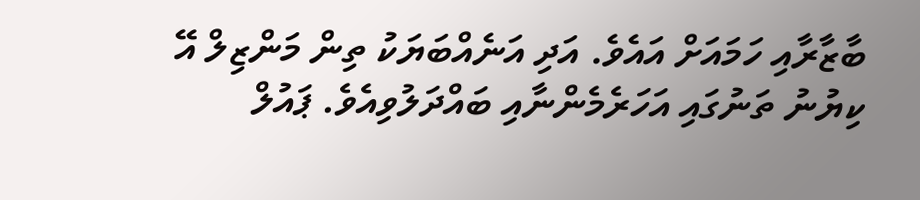ބާޒާރާއި ހަމައަށް އައެވެ. އަދި އަނެއްބަޔަކު ތިން މަންޒިލް އޭ ކިޔުނު ތަނުގައި އަހަރެމެންނާއި ބައްދަލުވިއެވެ. ޕައުލް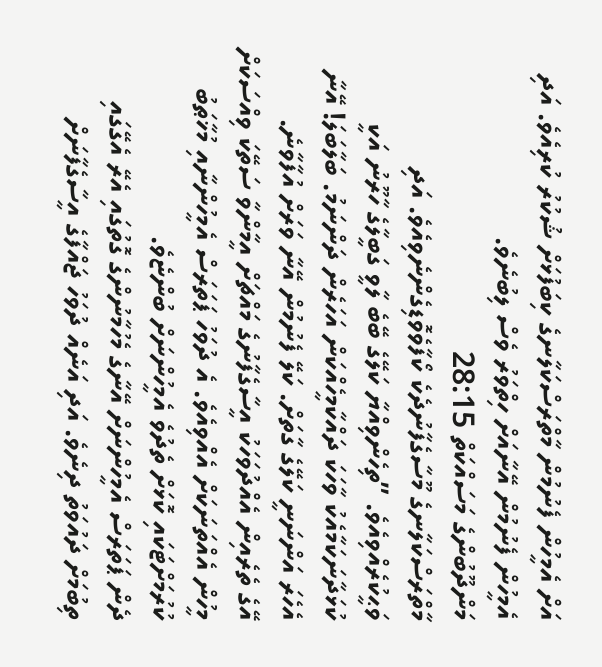އަށް އެމީހުން ފެނުމުން މާތްރަސްކަލާނގެ ކިބަފުޅަށް ޝުކުރު ކުރިއެވެ. އަދި އެމީހުން ފެނުމުން އޭނާއަށް ހިތްވަރު ވެސް ލިބުނެވެ.
މަންދޫބުންގެ މަސައްކަތް 28:15
މާތްރަސްކަލާނގެ މޫސާގެފާނުދެކެ ކޯފާވެވޮޑިގެންނެވިއެވެ. އަދި ވަޙީކުރެއްވިއެވެ. ”ތިހެންވިއްޔާ ކަލޭގެ ބޭބެ ލާވީ ގަބީލާގެ ހާރޫނު އަކީ ކުޅަދާނަކަމާއެކު ވާހަކަ ދައްކާމީހެއްކަން އަހަރެން ދަންނަމު. ބަލާބަލަ! އޭނާ އެހެރަ އަންނަނީ ކަލޭގެ ގާތަށް. ކަލޭ ފެނުމުން އޭނާ ވަރަށް އުފާވާނެ.
އޭގެ ތެރެއިން އެއްދުވަހަކު އީސާގެފާނުގެ މައްޗަށް އީމާންވާ ސަތޭކަ ވިއްސަކަށް މީހުން އެއްތަނަކަށް އެއްވިއެވެ. އެ ދުވަހު ޕަތަރަސް އެމީހުންނާއި މުޚާޠަބު ކުރުމަށްޓަކައި ކޮޅަށް ތެދުވެ އެމީހުންނަށް ބުންޏެވެ.
ދެން ޕަތަރަސް އެމީހުންނަށް އޭނާގެ މެހުމާނުންގެ ގޮތުގައި އެރޭ އެގޭގައި ތިބުމަށް ދައުވަތު ދިނެވެ. އަދި އަނެއް ދުވަހު ޖައްފާގެ އީސާގެފާނަށް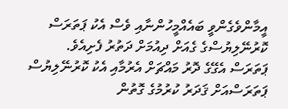އީމާންވެގެންވީ ބައެއްމީހުންނާއި ވެސް އެކު ޕަތަރަސް ކޮރުނޭލިޔުސްގެ ގެއަށް ދިއުމަށް ދަތުރު ފެށިއެވެ.
ޕަތަރަސް އެގޭގެ ދޮރު މައްޗަށް އެރުމާއި އެކު ކޮރުނޭލިޔުސް ޕަތަރަސްއަށް ޤަދަރު ކުރުމުގެ ގޮތުން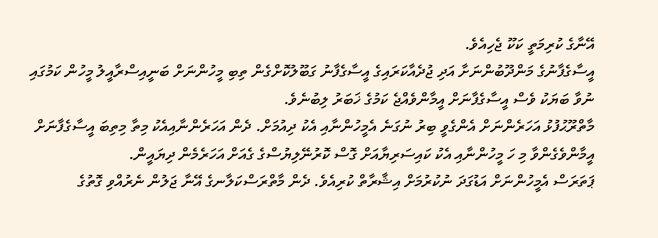އޭނާގެ ކުރިމަތީ ކަކޫ ޖެހިއެވެ.
އީސާގެފާނުގެ މަންދޫބުންނަށާ އަދި ޖުދެއާކަރައިގެ އީސާގެފާނު ގަބޫލުކޮށްގެން ތިބި މީހުންނަށް ބަނީއިސްރާއީލު މީހުން ކަމުގައި ނުވާ ބަޔަކު ވެސް އީސާގެފާނަށް އީމާންވެއްޖެ ކަމުގެ ޚަބަރު ލިބުނެވެ.
މާތްރޫޙުފުޅު އަހަރެންނަށް އެންގެވީ ބިރު ނުގަނެ އެމީހުންނާއި އެކު ދިއުމަށް. ދެން އަހަރެންނާއިއެކު މިތާ މިތިބަ އީސާގެފާނަށް އީމާންވެގެންވާ މި ހަ މީހުންނާއި އެކު ކައިސަރިޔާއަށް ގޮސް ކޮރުނޭލިޔުސްގެ ގެއަށް އަހަރެމެން ދިޔައީން.
ޕަތަރަސް އެމީހުންނަށް އަޑުގަދަ ނުކުރުމަށް އިޝާރާތް ކުރިއެވެ. ދެން މާތްރަސްކަލާނގެ އޭނާ ޖަލުން ނެރުއްވި ގޮތުގެ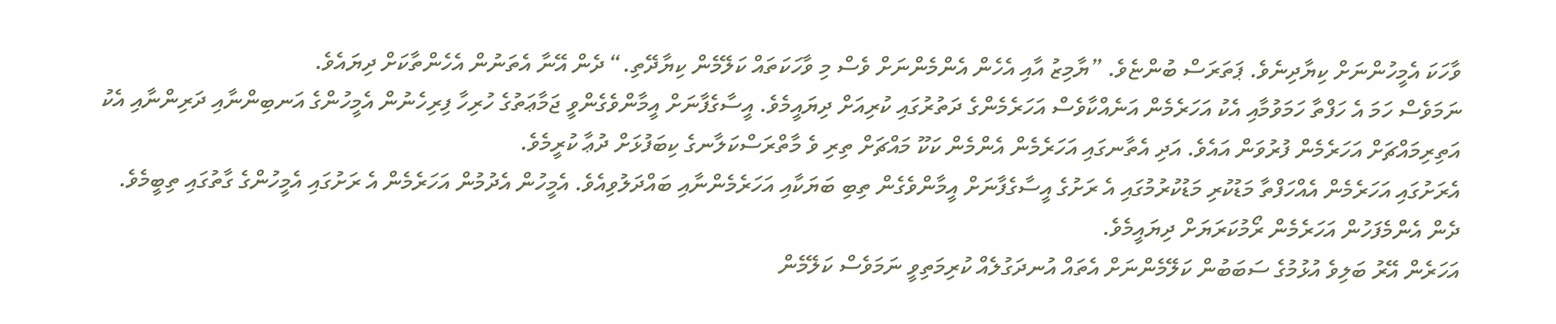ވާހަކަ އެމީހުންނަށް ކިޔާދިނެވެ. ޕަތަރަސް ބުންޏެވެ. ”ޔާމިޒު އާއި އެހެން އެންމެންނަށް ވެސް މި ވާހަކަތައް ކަލޭމެން ކިޔާދޭތި.“ ދެން އޭނާ އެތަނުން އެހެންތާކަށް ދިޔައެވެ.
ނަމަވެސް ހަމަ އެ ހަފްތާ ހަމަވުމާއި އެކު އަހަރެމެން އަނެއްކާވެސް އަހަރެމެންގެ ދަތުރުގައި ކުރިއަށް ދިޔައީމެވެ. އީސާގެފާނަށް އީމާންވެގެންވީ ޖަމާޢަތުގެ ހުރިހާ ފިރިހެނުން އެމީހުންގެ އަނބިންނާއި ދަރިންނާއި އެކު އަތިރިމައްޗަށް އަހަރެމެން ފުރުވަން އައެވެ. އަދި އެތާނގައި އަހަރެމެން އެންމެން ކަކޫ މައްޗަށް ތިރި ވެ މާތްރަސްކަލާނގެ ކިބަފުޅަށް ދުޢާ ކުރީމެވެ.
އެރަށުގައި އަހަރެމެން އެއްހަފްތާ މަޑުކުރި މަޑުކުރުމުގައި އެ ރަށުގެ އީސާގެފާނަށް އީމާންވެގެން ތިބި ބަޔަކާއި އަހަރެމެންނާއި ބައްދަލުވިއެވެ. އެމީހުން އެދުމުން އަހަރެމެން އެ ރަށުގައި އެމީހުންގެ ގާތުގައި ތިބީމެވެ. ދެން އެންމެފަހުން އަހަރެމެން ރޯމުކަރަޔަށް ދިޔައީމެވެ.
އަހަރެން އޭރު ބަލިވެ އުޅުމުގެ ސަބަބުން ކަލޭމެންނަށް އެތައް އުނދަގުލެއް ކުރިމަތިވީ ނަމަވެސް ކަލޭމެން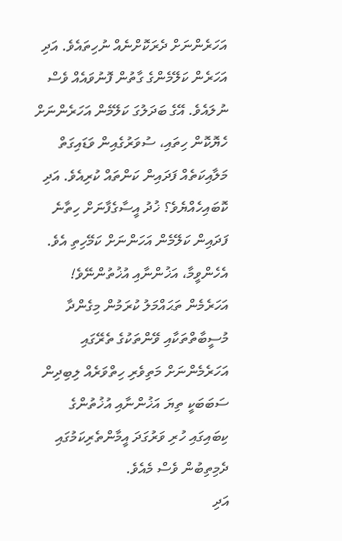އަހަރެންނަށް ދެރަކޮށްނެއް ނުހިތައެވެ. އަދި އަހަރެން ކަލޭމެންގެ ގާތުން ފޮނުވައެއް ވެސް ނުލައެވެ. އޭގެ ބަދަލުގަ ކަލޭމެން އަހަރެންނަށް ހެޔޮކޮން ހިތައި، ސުވަރުގެއިން ވަޑައިގަތް މަލާއިކަތެއް ފަދައިން ކަންތައް ކުރިއެވެ. އަދި ކޮބައިހެއްޔެވެ؟ ޚުދު އީސާގެފާނަށް ހިތާނެ ފަދައިން ކަލޭމެން އަހަންނަށް ކަމޭހިތި އެވެ.
އެހެންވީމާ، އަޚުންނާއި އުޚުތުންނޭވެ! އަހަރެމެން ތަޙައްމަލު ކުރަމުން މިގެންދާ މުސީބާތްތަކާއި ވޭންތަކުގެ ތެރޭގައި އަހަރެމެންނަށް މަތިވެރި ހިތްވަރެއް ލިބިދިން ސަބަބަކީ ތިޔަ އަޚުންނާއި އުޚުތުންގެ ކިބައިގައި ހުރި ވަރުގަދަ އީމާންތެރިކަމުގައި ދެމިތިބުން ވެސް މެއެވެ.
އަދި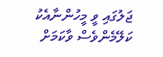ޖަލުގައި ވީ މީހުންނާއެކު ކަލޭމެންވެސް ވާކަމަށް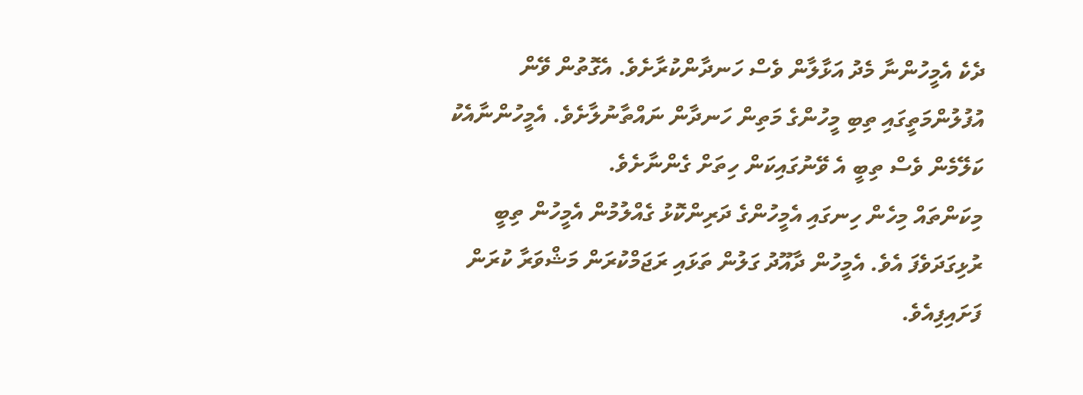ދެކެ އެމީހުންނާ މެދު އަޅާލާން ވެސް ހަނދާންކުރާށެވެ. އެގޮތުން ވޭން އުފުލުންމަތީގައި ތިބި މީހުންގެ މަތިން ހަނދާން ނައްތާނުލާށެވެ. އެމީހުންނާއެކު ކަލޭމެން ވެސް ތިބީ އެ ވޭނުގައިކަން ހިތަށް ގެންނާށެވެ.
މިކަންތައް މިހެން ހިނގައި އެމީހުންގެ ދަރިންކޮޅު ގެއްލުމުން އެމީހުން ތިބީ ރުޅިގަދަވެފަ އެވެ. އެމީހުން ދާއޫދު ގަލުން ތަޅައި ރަޖަމްކުރަން މަޝްވަރާ ކުރަން ފަށައިފިއެވެ.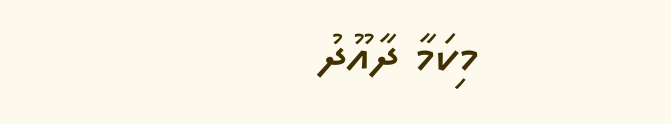މިކަމާ ދާއޫދު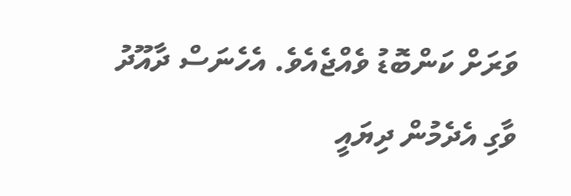ވަރަށް ކަންބޮޑު ވެއްޖެއެވެ. އެހެނަސް ދާއޫދު ވާގި އެދެމުން ދިޔައީ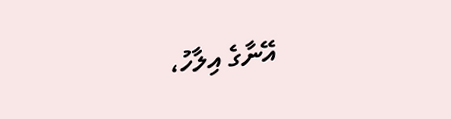އޭނާގެ އިލާހު،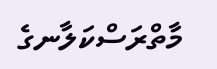މާތްރަސްކަލާނގެ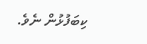ކިބަފުޅުން ނެވެ.